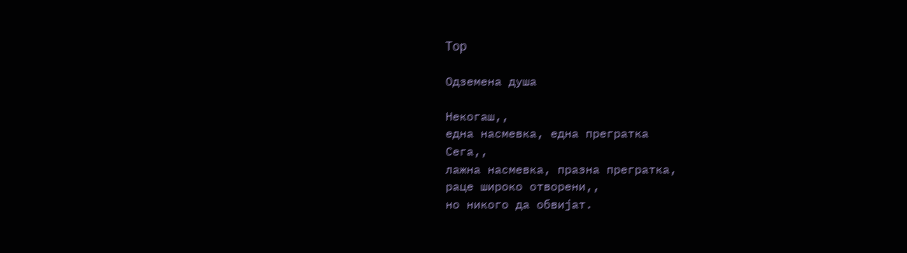Top

Одземена душа

Некогаш,,
една насмевка, една прегратка
Сега,,
лажна насмевка, празна прегратка,
раце широко отворени,,
но никого да обвијат.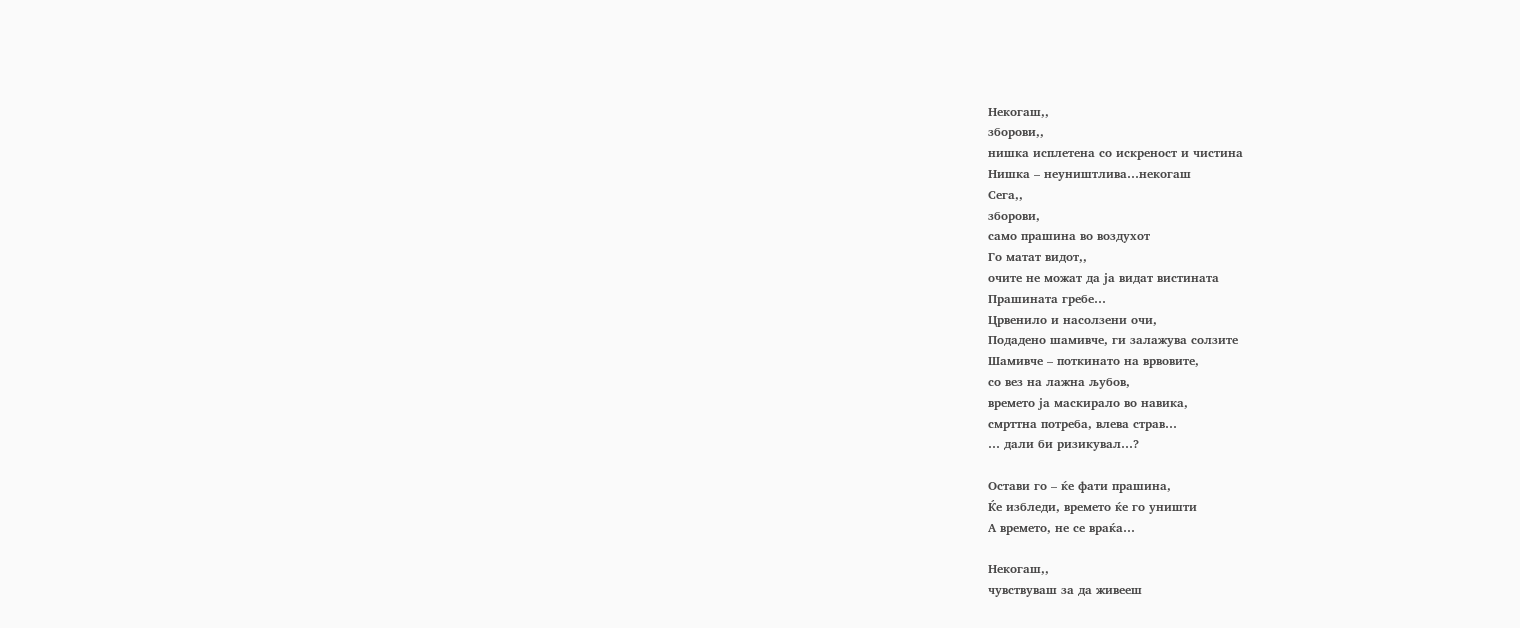Некогаш,,
зборови,,
нишка исплетена со искреност и чистина
Нишка – неуништлива…некогаш
Сега,,
зборови,
само прашина во воздухот
Го матат видот,,
очите не можат да ја видат вистината
Прашината гребе…
Црвенило и насолзени очи,
Подадено шамивче, ги залажува солзите
Шамивче – поткинато на врвовите,
со вез на лажна љубов,
времето ја маскирало во навика,
смрттна потреба, влева страв…
… дали би ризикувал…?

Остави го – ќе фати прашина,
Ќе избледи, времето ќе го уништи
А времето, не се враќа…

Некогаш,,
чувствуваш за да живееш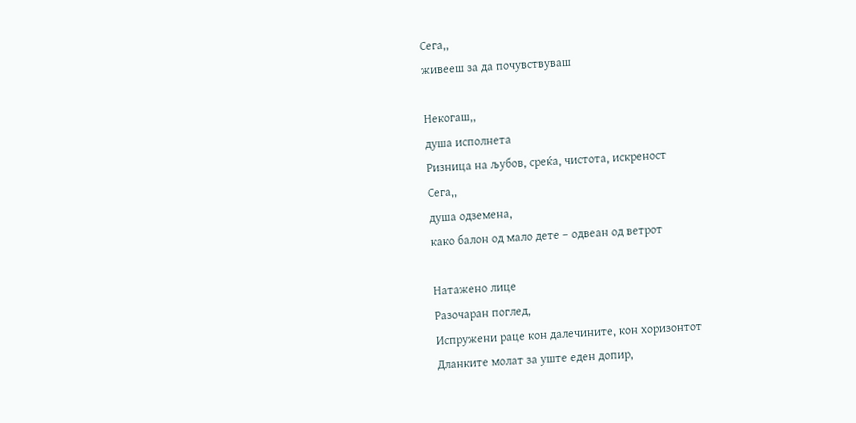Сега,,
живееш за да почувствуваш

Некогаш,,
душа исполнета
Ризница на љубов, среќа, чистота, искреност
Сега,,
душа одземена,
како балон од мало дете – одвеан од ветрот

Натажено лице
Разочаран поглед,
Испружени раце кон далечините, кон хоризонтот
Дланките молат за уште еден допир,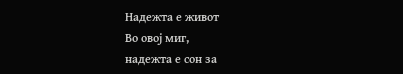Надежта е живот
Во овој миг,
надежта е сон за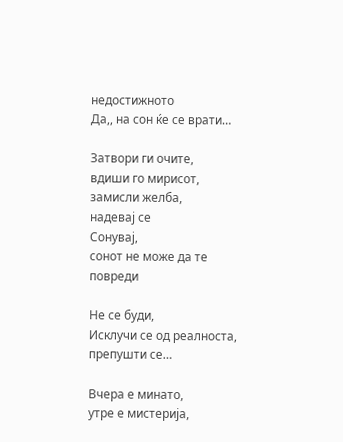недостижното
Да,, на сон ќе се врати…

Затвори ги очите,
вдиши го мирисот,
замисли желба,
надевај се
Сонувај,
сонот не може да те повреди

Не се буди,
Исклучи се од реалноста,
препушти се…

Вчера е минато,
утре е мистерија,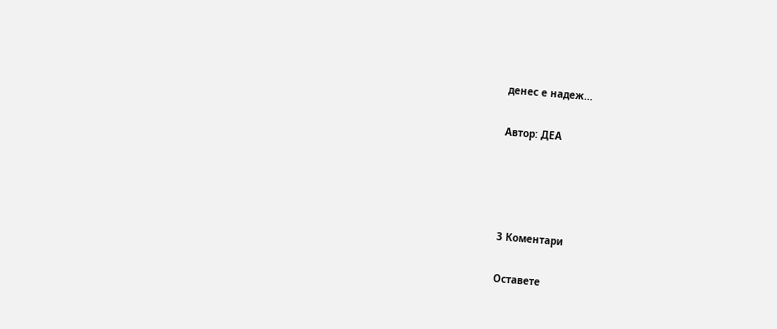денес е надеж…

Автор: ДЕА




3 Коментари

Оставете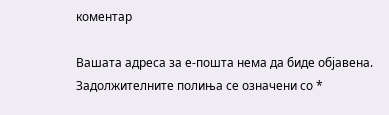коментар

Вашата адреса за е-пошта нема да биде објавена. Задолжителните полиња се означени со *